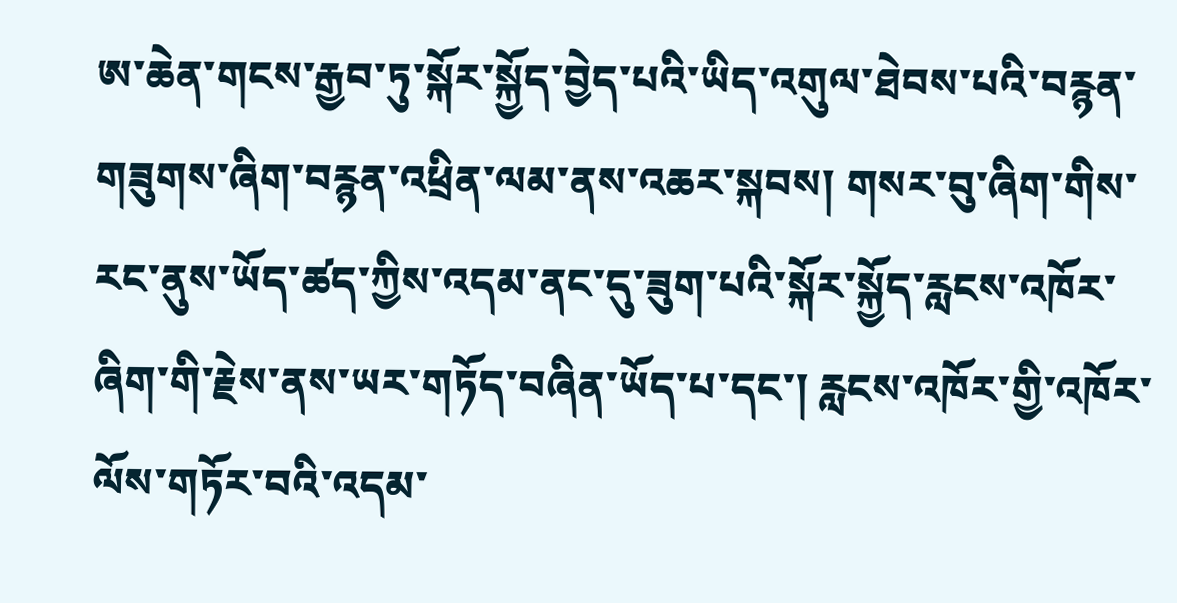ཨ་ཆེན་གངས་རྒྱབ་ཏུ་སྐོར་སྐྱོད་བྱེད་པའི་ཡིད་འགུལ་ཐེབས་པའི་བརྙན་གཟུགས་ཞིག་བརྙན་འཕྲིན་ལམ་ནས་འཆར་སྐབས། གསར་བུ་ཞིག་གིས་རང་ནུས་ཡོད་ཚད་ཀྱིས་འདམ་ནང་དུ་ཟུག་པའི་སྐོར་སྐྱོད་རླངས་འཁོར་ཞིག་གི་རྗེས་ནས་ཡར་གཏོད་བཞིན་ཡོད་པ་དང་། རླངས་འཁོར་གྱི་འཁོར་ལོས་གཏོར་བའི་འདམ་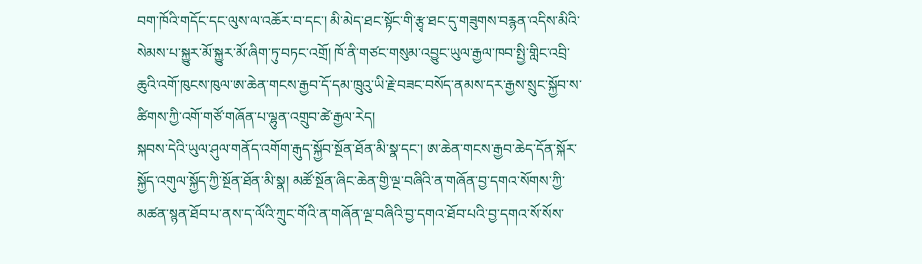བག་ཁོའི་གདོང་དང་ལུས་ལ་འཆོར་བ་དང་། མི་མེད་ཐང་སྟོང་གི་རྩྭ་ཐང་དུ་གཟུགས་བརྙན་འདིས་མིའི་སེམས་པ་སྐྱུར་མོ་སྐྱུར་མོ་ཞིག་ཏུ་བཏང་འགྲོ། ཁོ་ནི་གཙང་གསུམ་འབྱུང་ཡུལ་རྒྱལ་ཁབ་སྤྱི་གླིང་འབྲི་ཆུའི་འགོ་ཁུངས་ཁུལ་ཨ་ཆེན་གངས་རྒྱབ་དོ་དམ་ཁྲུའུ་ཡི་རྗེ་བཟང་བསོད་ནམས་དར་རྒྱས་སྲུང་སྐྱོབ་ས་ཚིགས་ཀྱི་འགོ་གཙོ་གཞོན་པ་ལྷུན་འགྲུབ་ཚེ་རྒྱལ་རེད།
སྐབས་དེའི་ཡུལ་ཤུལ་གནོད་འགོག་རྒུད་སྐྱོབ་སྔོན་ཐོན་མི་སྣ་དང་། ཨ་ཆེན་གངས་རྒྱབ་ཆེད་དོན་སྐོར་སྐྱོད་འགུལ་སྐྱོད་ཀྱི་སྔོན་ཐོན་མི་སྣ། མཚོ་སྔོན་ཞིང་ཆེན་གྱི་ལྔ་བཞིའི་ན་གཞོན་བྱ་དགའ་སོགས་ཀྱི་མཚན་སྙན་ཐོབ་པ་ནས་ད་ལོའི་ཀྲུང་གོའི་ན་གཞོན་ལྔ་བཞིའི་བྱ་དགའ་ཐོབ་པའི་བྱ་དགའ་སོ་སོས་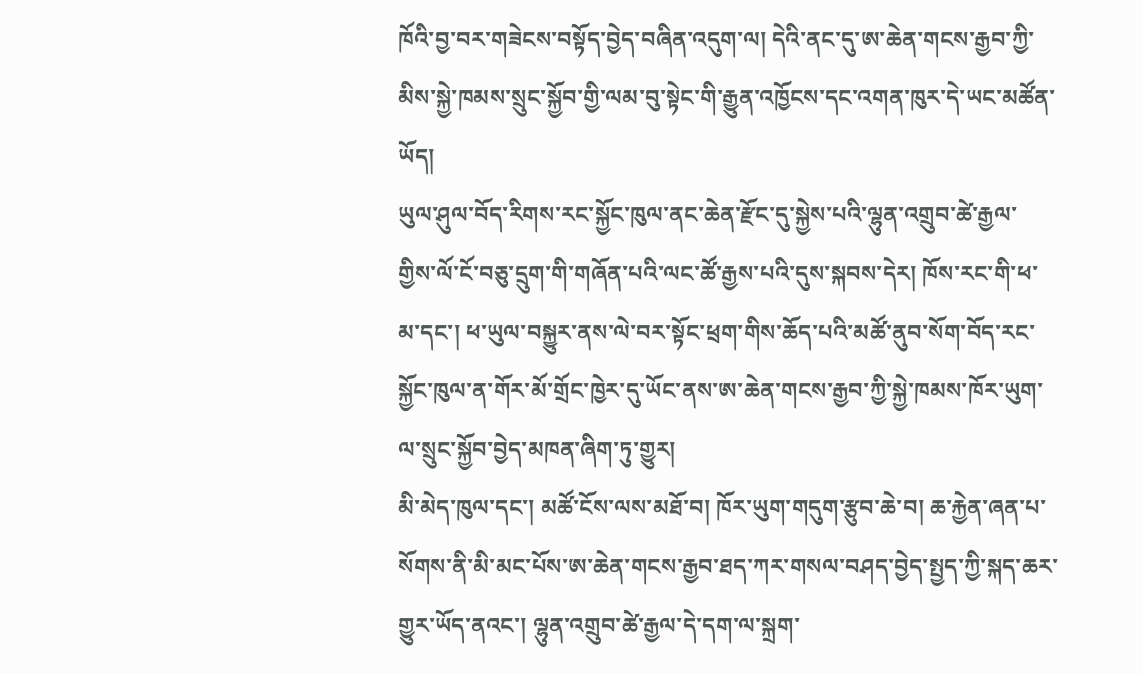ཁོའི་བྱ་བར་གཟེངས་བསྟོད་བྱེད་བཞིན་འདུག་ལ། དེའི་ནང་དུ་ཨ་ཆེན་གངས་རྒྱབ་ཀྱི་མིས་སྐྱེ་ཁམས་སྲུང་སྐྱོབ་གྱི་ལམ་བུ་སྟེང་གི་རྒྱུན་འཁྱོངས་དང་འགན་ཁུར་དེ་ཡང་མཚོན་ཡོད།
ཡུལ་ཤུལ་བོད་རིགས་རང་སྐྱོང་ཁུལ་ནང་ཆེན་རྫོང་དུ་སྐྱེས་པའི་ལྷུན་འགྲུབ་ཚེ་རྒྱལ་གྱིས་ལོ་ངོ་བཅུ་དྲུག་གི་གཞོན་པའི་ལང་ཚོ་རྒྱས་པའི་དུས་སྐབས་དེར། ཁོས་རང་གི་ཕ་མ་དང་། ཕ་ཡུལ་བསྐྱུར་ནས་ལེ་བར་སྟོང་ཕྲག་གིས་ཆོད་པའི་མཚོ་ནུབ་སོག་བོད་རང་སྐྱོང་ཁུལ་ན་གོར་མོ་གྲོང་ཁྱེར་དུ་ཡོང་ནས་ཨ་ཆེན་གངས་རྒྱབ་ཀྱི་སྐྱེ་ཁམས་ཁོར་ཡུག་ལ་སྲུང་སྐྱོབ་བྱེད་མཁན་ཞིག་ཏུ་གྱུར།
མི་མེད་ཁུལ་དང་། མཚོ་ངོས་ལས་མཐོ་བ། ཁོར་ཡུག་གདུག་རྩུབ་ཆེ་བ། ཆ་རྐྱེན་ཞན་པ་སོགས་ནི་མི་མང་པོས་ཨ་ཆེན་གངས་རྒྱབ་ཐད་ཀར་གསལ་བཤད་བྱེད་སྤྱད་ཀྱི་སྐད་ཆར་གྱུར་ཡོད་ནའང་། ལྷུན་འགྲུབ་ཚེ་རྒྱལ་དེ་དག་ལ་སྐྲག་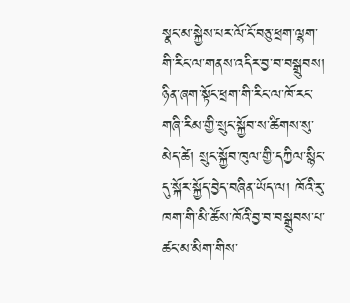སྣང་མ་སྐྱེས་པར་ལོ་ངོ་བཅུ་ཕྲག་ལྷག་གི་རིང་ལ་གནས་འདིར་བྱ་བ་བསྒྲུབས། ཉིན་ཞག་སྟོང་ཕྲག་གི་རིང་ལ་ཁོ་རང་གཞི་རིམ་གྱི་སྲུང་སྐྱོབ་ས་ཚིགས་སུ་མེད་ཚེ། སྲུང་སྐྱོབ་ཁུལ་གྱི་དཀྱིལ་སྙིང་དུ་སྐོར་སྐྱོད་བྱེད་བཞིན་ཡོད་ལ། ཁོའི་རུ་ཁག་གི་མི་ཚོས་ཁོའི་བྱ་བ་བསྒྲུབས་པ་ཚང་མ་མིག་གིས་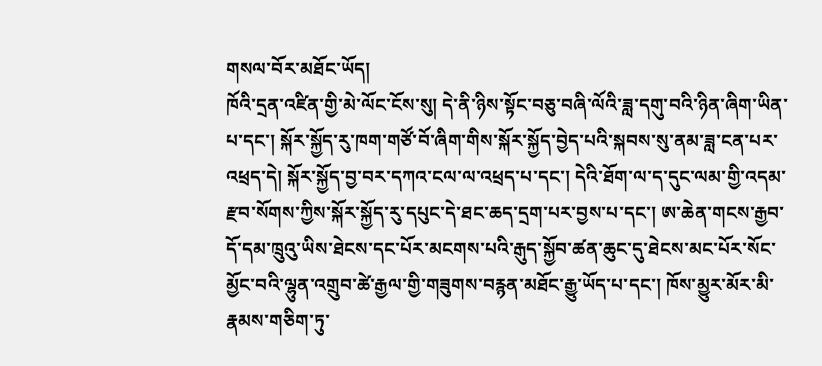གསལ་བོར་མཐོང་ཡོད།
ཁོའི་དྲན་འཛིན་གྱི་མེ་ལོང་ངོས་སུ། དེ་ནི་ཉིས་སྟོང་བཅུ་བཞི་ལོའི་ཟླ་དགུ་བའི་ཉིན་ཞིག་ཡིན་པ་དང་། སྐོར་སྐྱོད་རུ་ཁག་གཙོ་བོ་ཞིག་གིས་སྐོར་སྐྱོད་བྱེད་པའི་སྐབས་སུ་ནམ་ཟླ་ངན་པར་འཕྲད་དེ། སྐོར་སྐྱོད་བྱ་བར་དཀའ་ངལ་ལ་འཕྲད་པ་དང་། དེའི་ཐོག་ལ་ད་དུང་ལམ་གྱི་འདམ་རྫབ་སོགས་ཀྱིས་སྐོར་སྐྱོད་རུ་དཔུང་དེ་ཐང་ཆད་དྲག་པར་བྱས་པ་དང་། ཨ་ཆེན་གངས་རྒྱབ་དོ་དམ་ཁྲུའུ་ཡིས་ཐེངས་དང་པོར་མངགས་པའི་རྒུད་སྐྱོབ་ཚན་ཆུང་དུ་ཐེངས་མང་པོར་སོང་མྱོང་བའི་ལྷུན་འགྲུབ་ཚེ་རྒྱལ་གྱི་གཟུགས་བརྙན་མཐོང་རྒྱུ་ཡོད་པ་དང་། ཁོས་མྱུར་མོར་མི་རྣམས་གཅིག་ཏུ་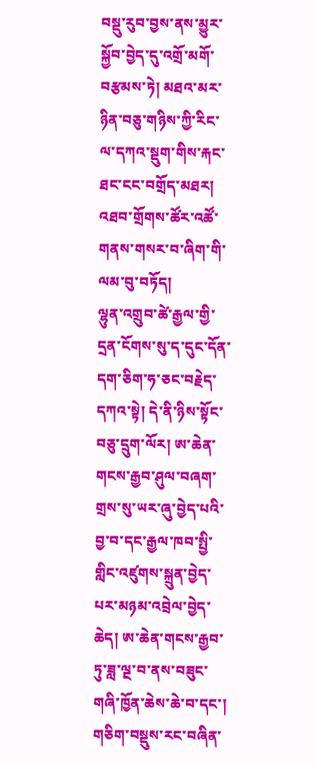བསྡུ་རུབ་བྱས་ནས་མྱུར་སྐྱོབ་བྱེད་དུ་འགྲོ་མགོ་བརྩམས་ཏེ། མཐའ་མར་ཉིན་བཅུ་གཉིས་ཀྱི་རིང་ལ་དཀའ་སྡུག་གིས་རྐང་ཐང་ངང་བགྲོད་མཐར། འཐབ་གྲོགས་ཚོར་འཚོ་གནས་གསར་བ་ཞིག་གི་ལམ་བུ་བཏོད།
ལྷུན་འགྲུབ་ཚེ་རྒྱལ་གྱི་དྲན་ངོགས་སུ་ད་དུང་དོན་དག་ཅིག་ཧ་ཅང་བརྗེད་དཀའ་སྟེ། དེ་ནི་ཉིས་སྟོང་བཅུ་དྲུག་ལོར། ཨ་ཆེན་གངས་རྒྱབ་ཤུལ་བཞག་གྲས་སུ་ཡར་ཞུ་བྱེད་པའི་བྱ་བ་དང་རྒྱལ་ཁབ་སྤྱི་གླིང་འཛུགས་སྐྲུན་བྱེད་པར་མཉམ་འབྲེལ་བྱེད་ཆེད། ཨ་ཆེན་གངས་རྒྱབ་ཏུ་ཟླ་ལྔ་བ་ནས་བཟུང་གཞི་ཁྱོན་ཆེས་ཆེ་བ་དང་། གཅིག་བསྡུས་རང་བཞིན་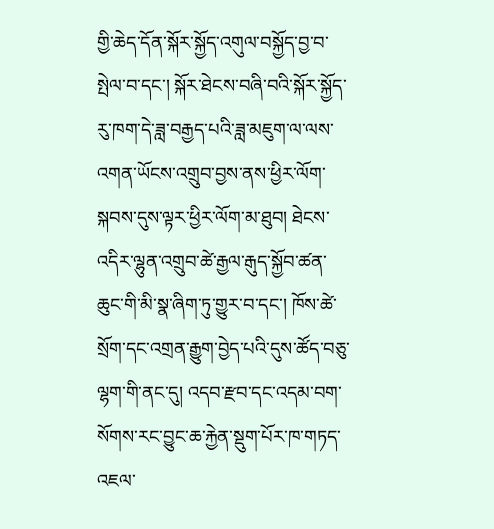གྱི་ཆེད་དོན་སྐོར་སྐྱོད་འགུལ་བསྐྱོད་བྱ་བ་སྤེལ་བ་དང་། སྐོར་ཐེངས་བཞི་བའི་སྐོར་སྐྱོད་རུ་ཁག་དེ་ཟླ་བརྒྱད་པའི་ཟླ་མཇུག་ལ་ལས་འགན་ཡོངས་འགྲུབ་བྱས་ནས་ཕྱིར་ལོག་སྐབས་དུས་ལྟར་ཕྱིར་ལོག་མ་ཐུབ། ཐེངས་འདིར་ལྷུན་འགྲུབ་ཚེ་རྒྱལ་རྒུད་སྐྱོབ་ཚན་ཆུང་གི་མི་སྣ་ཞིག་ཏུ་གྱུར་བ་དང་། ཁོས་ཚེ་སྲོག་དང་འགྲན་རྒྱུག་བྱེད་པའི་དུས་ཚོད་བཅུ་ལྷག་གི་ནང་དུ། འདབ་རྫབ་དང་འདམ་བག་སོགས་རང་བྱུང་ཆ་རྐྱེན་སྡུག་པོར་ཁ་གཏད་འཇལ་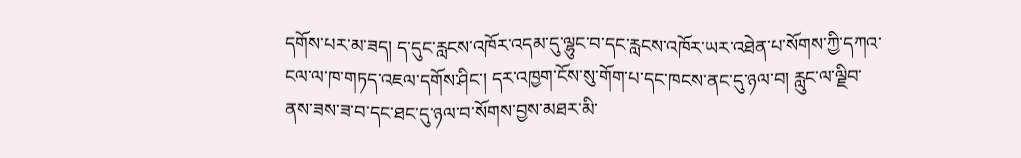དགོས་པར་མ་ཟད། ད་དུང་རླངས་འཁོར་འདམ་དུ་ལྷུང་བ་དང་རླངས་འཁོར་ཡར་འཐེན་པ་སོགས་ཀྱི་དཀའ་ངལ་ལ་ཁ་གཏད་འཇལ་དགོས་ཤིང་། དར་འཁྱག་ངོས་སུ་གོག་པ་དང་ཁངས་ནང་དུ་ཉལ་བ། རླུང་ལ་ལྗིབ་ནས་ཟས་ཟ་བ་དང་ཐང་དུ་ཉལ་བ་སོགས་བྱས་མཐར་མི་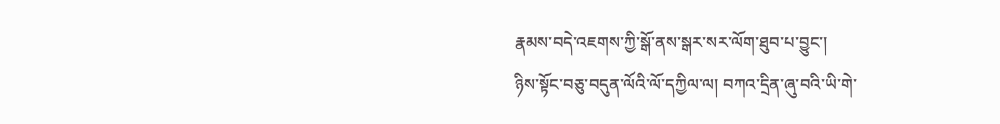རྣམས་བདེ་འཇགས་ཀྱི་སྒོ་ནས་སྒར་སར་ལོག་ཐུབ་པ་བྱུང་།
ཉིས་སྟོང་བཅུ་བདུན་ལོའི་ལོ་དཀྱིལ་ལ། བཀའ་དྲིན་ཞུ་བའི་ཡི་གེ་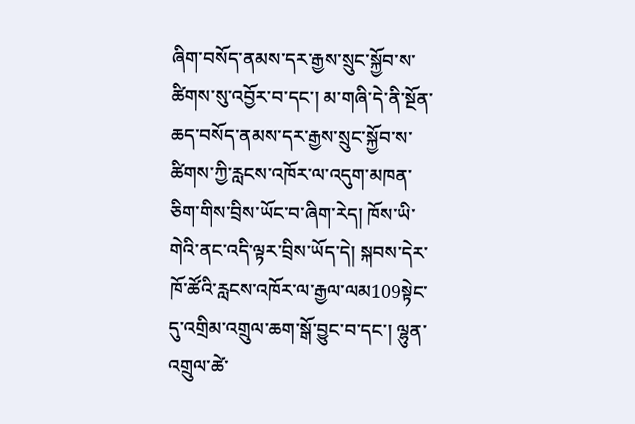ཞིག་བསོད་ནམས་དར་རྒྱས་སྲུང་སྐྱོབ་ས་ཚིགས་སུ་འབྱོར་བ་དང་། མ་གཞི་དེ་ནི་སྔོན་ཆད་བསོད་ནམས་དར་རྒྱས་སྲུང་སྐྱོབ་ས་ཚིགས་ཀྱི་རླངས་འཁོར་ལ་འདུག་མཁན་ཅིག་གིས་བྲིས་ཡོང་བ་ཞིག་རེད། ཁོས་ཡི་གེའི་ནང་འདི་ལྟར་བྲིས་ཡོད་དེ། སྐབས་དེར་ཁོ་ཚོའི་རླངས་འཁོར་ལ་རྒྱལ་ལམ109སྟེང་དུ་འགྲིམ་འགྲུལ་ཆག་སྒོ་བྱུང་བ་དང་། ལྷུན་འགྲུལ་ཚེ་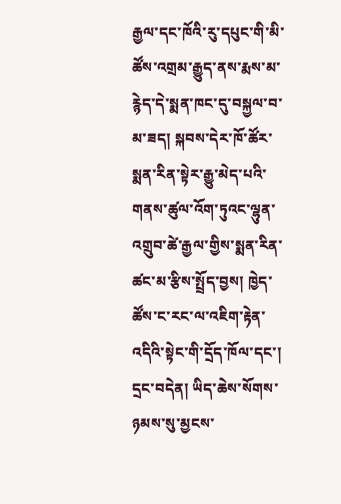རྒྱལ་དང་ཁོའི་རུ་དཔུང་གི་མི་ཚོས་འགྲམ་རྒྱུད་ནས་རྨས་མ་རྙེད་དེ་སྨན་ཁང་དུ་བསྐྱལ་བ་མ་ཟད། སྐབས་དེར་ཁོ་ཚོར་སྨན་རིན་སྟེར་རྒྱུ་མེད་པའི་གནས་ཚུལ་འོག་ཏུའང་ལྷུན་འགྲུབ་ཚེ་རྒྱལ་གྱིས་སྨན་རིན་ཚང་མ་རྩིས་སྤྲོད་བྱས། ཁྱེད་ཚོས་ང་རང་ལ་འཇིག་རྟེན་འདིའི་སྟེང་གི་དྲོད་ཁོལ་དང་། དྲང་བདེན། ཡིད་ཆེས་སོགས་ཉམས་སུ་མྱངས་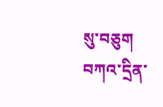སུ་བཅུག བཀའ་དྲིན་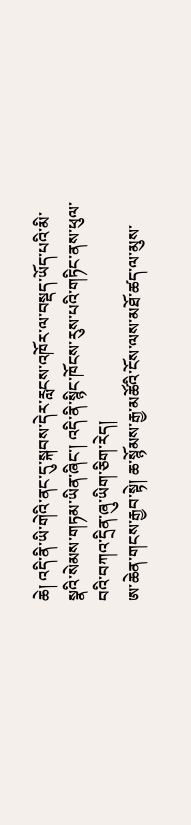ཆེ། འདི་ནི་ཡི་གེའི་ནང་དུ་སྐབས་དེར་རླངས་འཁོར་ལ་བསྡད་ཡོད་པའི་མི་སྣའི་སེམས་གཏམ་ཡིན་ཞིང་། འདི་ནི་སྙིང་ཁོངས་རུས་པའི་གཏིང་ནས་ཕུལ་བའི་བཀའ་དྲིན་ཞུ་ཡིག་ཅིག་རེད།
ཨ་ཆེན་གངས་རྒྱབ་སྟེ། ཆ་སྙོམས་རྒྱ་མཚོའི་ངོས་ལས་མཐོ་ཚད་ལ་མུས་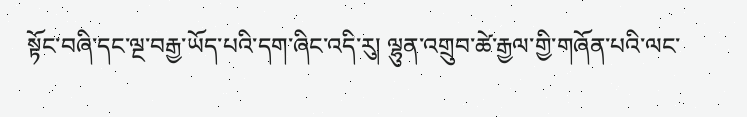སྟོང་བཞི་དང་ལྔ་བརྒྱ་ཡོད་པའི་དག་ཞིང་འདི་རུ། ལྷུན་འགྲུབ་ཚེ་རྒྱལ་གྱི་གཞོན་པའི་ལང་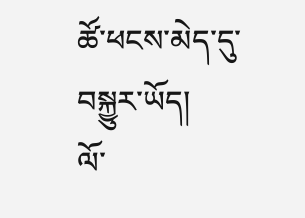ཚོ་ཕངས་མེད་དུ་བསྐྱུར་ཡོད།
ལོ་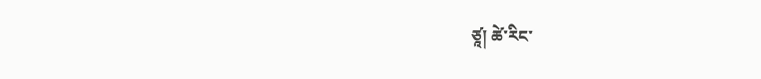ཙཱ། ཚེ་རིང་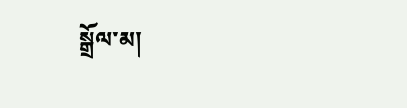སྒྲོལ་མ།